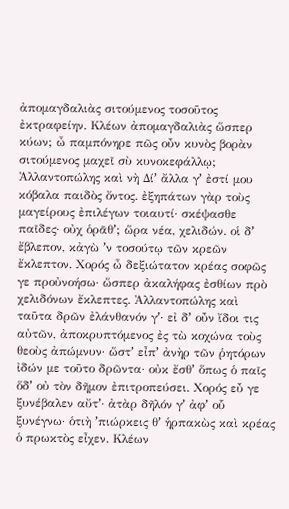ἀπομαγδαλιὰς σιτούμενος τοσοῦτος ἐκτραφείην. Κλέων ἀπομαγδαλιὰς ὥσπερ κύων; ὦ παμπόνηρε πῶς οὖν κυνὸς βορὰν σιτούμενος μαχεῖ σὺ κυνοκεφάλλῳ; Ἀλλαντοπώλης καὶ νὴ Δίʼ ἄλλα γʼ ἐστί μου κόβαλα παιδὸς ὄντος. ἐξηπάτων γὰρ τοὺς μαγείρους ἐπιλέγων τοιαυτί· σκέψασθε παῖδες· οὐχ ὁρᾶθʼ; ὥρα νέα, χελιδών. οἱ δʼ ἔβλεπον, κἀγὼ ʼν τοσούτῳ τῶν κρεῶν ἔκλεπτον. Χορός ὦ δεξιώτατον κρέας σοφῶς γε προὐνοήσω· ὥσπερ ἀκαλήφας ἐσθίων πρὸ χελιδόνων ἔκλεπτες. Ἀλλαντοπώλης καὶ ταῦτα δρῶν ἐλάνθανόν γʼ· εἰ δʼ οὖν ἴδοι τις αὐτῶν, ἀποκρυπτόμενος ἐς τὼ κοχώνα τοὺς θεοὺς ἀπώμνυν· ὥστʼ εἶπʼ ἀνὴρ τῶν ῥητόρων ἰδών με τοῦτο δρῶντα· οὐκ ἔσθʼ ὅπως ὁ παῖς ὅδʼ οὐ τὸν δῆμον ἐπιτροπεύσει. Χορός εὖ γε ξυνέβαλεν αὔτʼ· ἀτὰρ δῆλόν γʼ ἀφʼ οὗ ξυνέγνω· ὁτιὴ ʼπιώρκεις θʼ ἡρπακὼς καὶ κρέας ὁ πρωκτὸς εἶχεν. Κλέων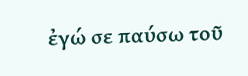ἐγώ σε παύσω τοῦ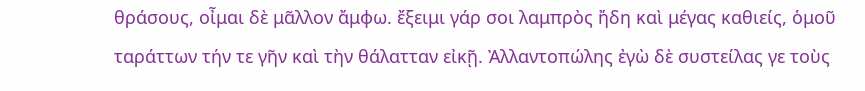θράσους, οἶμαι δὲ μᾶλλον ἄμφω. ἔξειμι γάρ σοι λαμπρὸς ἤδη καὶ μέγας καθιείς, ὁμοῦ ταράττων τήν τε γῆν καὶ τὴν θάλατταν εἰκῇ. Ἀλλαντοπώλης ἐγὼ δὲ συστείλας γε τοὺς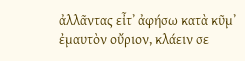ἀλλᾶντας εἶτʼ ἀφήσω κατὰ κῦμʼ ἐμαυτὸν οὔριον, κλάειν σε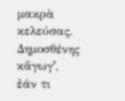μακρὰ κελεύσας. Δημοσθένης κἄγωγʼ, ἐάν τι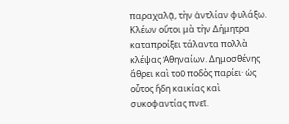παραχαλᾷ, τὴν ἀντλίαν φυλάξω. Κλέων οὔτοι μὰ τὴν Δήμητρα καταπροίξει τάλαντα πολλὰ κλέψας Ἀθηναίων. Δημοσθένης ἄθρει καὶ τοῦ ποδὸς παρίει· ὡς οὗτος ἤδη καικίας καὶ συκοφαντίας πνεῖ.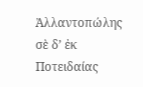Ἀλλαντοπώλης σὲ δʼ ἐκ Ποτειδαίας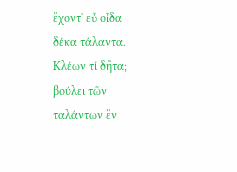ἔχοντʼ εὖ οἶδα δέκα τάλαντα. Κλέων τί δῆτα; βούλει τῶν ταλάντων ἓν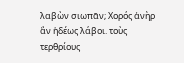λαβὼν σιωπᾶν; Χορός ἁνὴρ ἂν ἡδέως λάβοι. τοὺς τερθρίους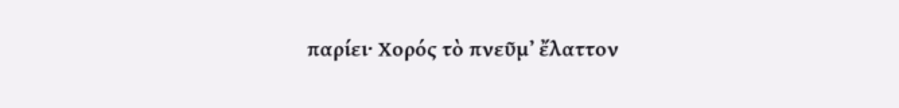παρίει· Χορός τὸ πνεῦμʼ ἔλαττον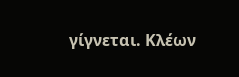γίγνεται. Κλέων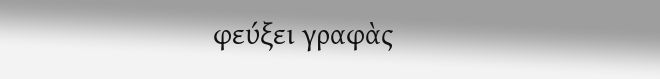φεύξει γραφὰς